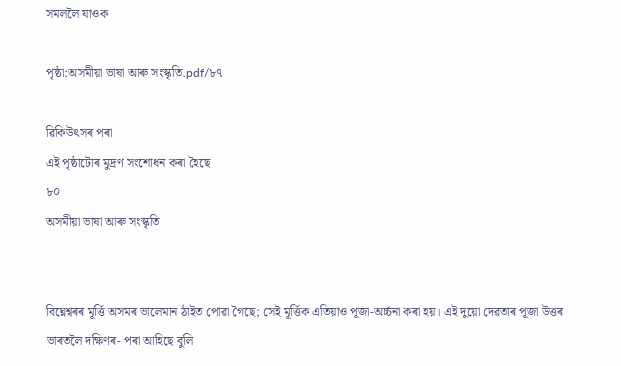সমললৈ যাওক

পৃষ্ঠা:অসমীয়া ভাষা আৰু সংস্কৃতি.pdf/৮৭

ৱিকিউৎসৰ পৰা
এই পৃষ্ঠাটোৰ মুদ্ৰণ সংশোধন কৰা হৈছে
৮০
অসমীয়া ভাষা আৰু সংস্কৃতি


বিঘ্নেশ্বৰৰ মূৰ্ত্তি অসমৰ ভালেমান ঠাইত পোৱা গৈছে; সেই মূৰ্ত্তিক এতিয়াও পূজা-অৰ্চ্চনা কৰা হয়। এই দুয়ো দেৱতাৰ পূজা উত্তৰ ভাৰতলৈ দক্ষিণৰ- পৰা আহিছে বুলি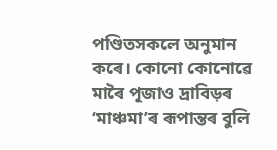পণ্ডিতসকলে অনুমান কৰে। কোনো কোনোৱে মাৰৈ পূজাও দ্ৰাবিড়ৰ ‘মাঞ্চমা’ৰ ৰূপান্তৰ বুলি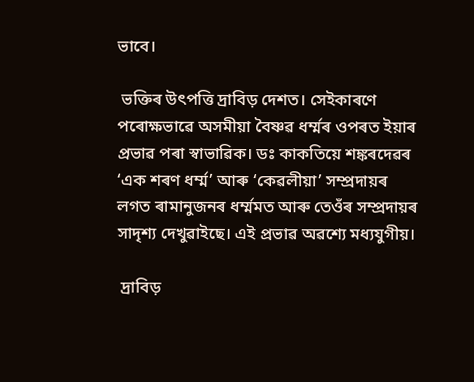ভাবে।

 ভক্তিৰ উৎপত্তি দ্ৰাবিড় দেশত। সেইকাৰণে পৰোক্ষভাৱে অসমীয়া বৈষ্ণৱ ধৰ্ম্মৰ ওপৰত ইয়াৰ প্ৰভাৱ পৰা স্বাভাৱিক। ডঃ কাকতিয়ে শঙ্কৰদেৱৰ ‘এক শৰণ ধৰ্ম্ম’ আৰু ‘কেৱলীয়া’ সম্প্ৰদায়ৰ লগত ৰামানুজনৰ ধৰ্ম্মমত আৰু তেওঁৰ সম্প্ৰদায়ৰ সাদৃশ্য দেখুৱাইছে। এই প্ৰভাৱ অৱশ্যে মধ্যযুগীয়।

 দ্ৰাবিড়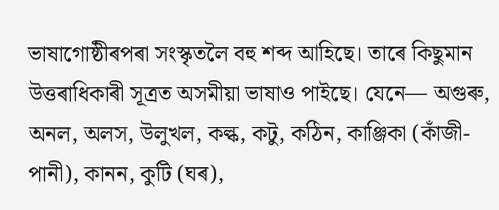ভাষাগোষ্ঠীৰপৰা সংস্কৃতলৈ বহু শব্দ আহিছে। তাৰে কিছুমান উত্তৰাধিকাৰী সূত্ৰত অসমীয়া ভাষাও পাইছে। যেনে— অগুৰু, অনল, অলস, উলুখল, কল্ক, কটু, কঠিন, কাঞ্জিকা (কাঁজী-পানী), কানন, কুটি (ঘৰ),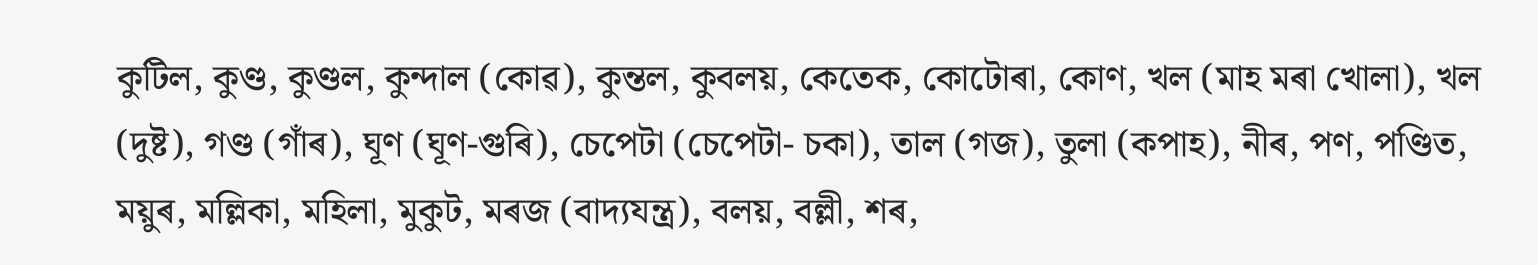কুটিল, কুণ্ড, কুণ্ডল, কুন্দাল (কোৱ), কুন্তল, কুবলয়, কেতেক, কোটোৰা, কোণ, খল (মাহ মৰা খোলা), খল (দুষ্ট), গণ্ড (গাঁৰ), ঘূণ (ঘূণ-গুৰি), চেপেটা (চেপেটা- চকা), তাল (গজ), তুলা (কপাহ), নীৰ, পণ, পণ্ডিত, ময়ুৰ, মল্লিকা, মহিলা, মুকুট, মৰজ (বাদ্যযন্ত্ৰ), বলয়, বল্লী, শৰ,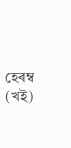হেৰম্ব (খই)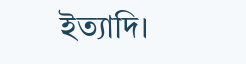ইত্যাদি।